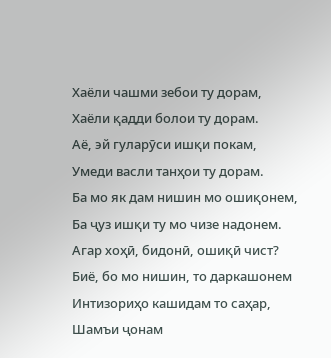Хаёли чашми зебои ту дорам,
Хаёли қадди болои ту дорам.
Аё, эй гуларӯси ишқи покам,
Умеди васли танҳои ту дорам.
Ба мо як дам нишин мо ошиқонем,
Ба ҷуз ишқи ту мо чизе надонем.
Агар хоҳӣ, бидонӣ, ошиқӣ чист?
Биё, бо мо нишин, то даркашонем
Интизориҳо кашидам то саҳар,
Шамъи ҷонам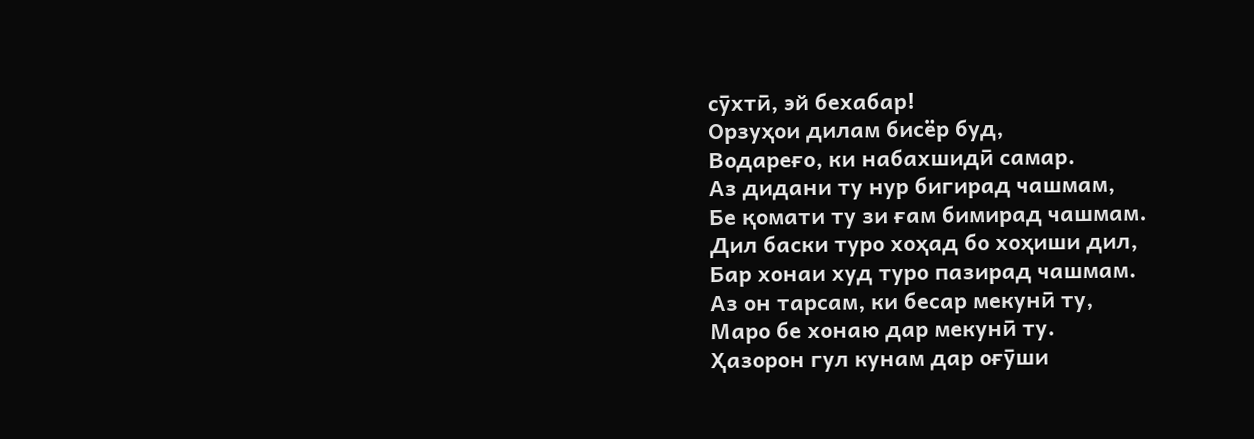сӯхтӣ, эй бехабар!
Орзуҳои дилам бисёр буд,
Водареғо, ки набахшидӣ самар.
Аз дидани ту нур бигирад чашмам,
Бе қомати ту зи ғам бимирад чашмам.
Дил баски туро хоҳад бо хоҳиши дил,
Бар хонаи худ туро пазирад чашмам.
Аз он тарсам, ки бесар мекунӣ ту,
Маро бе хонаю дар мекунӣ ту.
Ҳазорон гул кунам дар оғӯши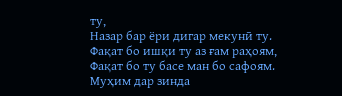ту,
Назар бар ёри дигар мекунӣ ту.
Фақат бо ишқи ту аз ғам раҳоям,
Фақат бо ту басе ман бо сафоям.
Муҳим дар зинда